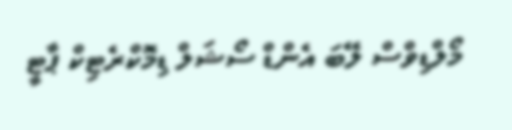މޯލްޑިވްސް ލޭބަ އެންޑް ސޯޝަލް ޑިމޮކްރެޓިކް ޕާޓީ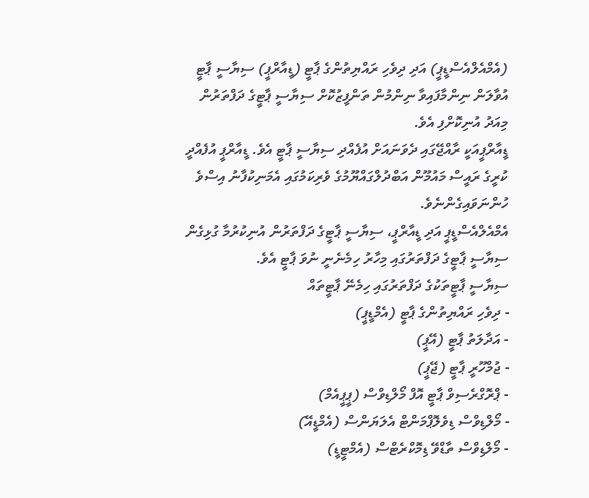(އެމްއެލްއެސްޑީޕީ) އަދި ދިވެހި ރައްޔިތުންގެ ޕާޓީ (ޑީއާރްޕީ) ސިޔާސީ ޕާޓީ އުވާލަން ނިންމާފައިވާ ނިންމުން ތަންފީޒުކޮށް ސިޔާސީ ޕާޓީގެ ދަފްތަރުން މިއަދު އުނިކޮށްފި އެވެ.
ޑީއާރްޕީއަކީ ރާއްޖޭގައި ދެވަނައަށް އުފެއްދި ސިޔާސީ ޕާޓީ އެވެ. ޑީއާރްޕީ އުފެއްދީ ކުރީގެ ރައީސް މައުމޫން އަބްދުލްގައްޔޫމުގެ ވެރިކަމުގައި އެމަނިކުފާނު އިސްވެ ހުންނަވައިގެންނެވެ.
އެމްއެލްއެސްޑީޕީ އަދި ޑީއާރްޕީ، ސިޔާސީ ޕާޓީގެ ދަފްތަރުން އުނިކުރުމާ ގުޅިގެން ސިޔާސީ ޕާޓީގެ ދަފްތަރުގައި މިހާރު ހިމެނެނީ ނުވަ ޕާޓީ އެވެ.
ސިޔާސީ ޕާޓީތަކުގެ ދަފްތަރުގައި ހިމެނޭ ޕާޓީތައް
- ދިވެހި ރައްޔިތުންގެ ޕާޓީ (އެމްޑީޕީ)
- އަދާލަތު ޕާޓީ (އޭޕީ)
- ޖުމްހޫރީ ޕާޓީ (ޖޭޕީ)
- ޕްރޮގްރެސިވް ޕާޓީ އޮފް މޯލްޑިވްސް (ޕީޕީއެމް)
- މޯލްޑިވްސް ޑިވެލޮޕްމަންޓް އެލަޔަންސް (އެމްޑީއޭ)
- މޯލްޑިވްސް ތާޑްވޭ ޑިމޮކްރެޓްސް (އެމްޓީޑީ)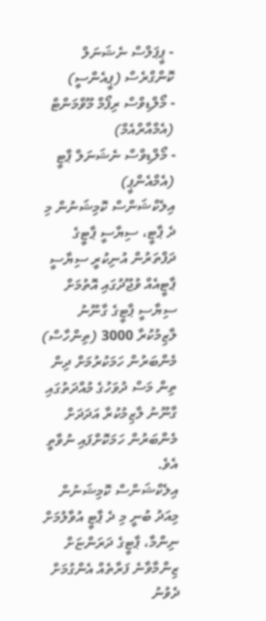- ޕީޕަލްސް ނެޝަނަލް ކޮންގްރެސް (ޕީއެންސީ)
- މޯލްޑިވްސް ރިފޯމް މޫވްމަންޓް (އެމްއާރްއެމް)
- މޯލްޑިވްސް ނެޝަނަލް ޕާޓީ (އެމްއެންޕީ)
އިލެކްޝަންސް ކޮމިޝަނުން މި ދެ ޕާޓީ، ސިޔާސީ ޕާޓީގެ ދަފްތަރުން އުނިކުރީ ސިޔާސީ ޕާޓީއެއް ވުޖޫދުގައި އޮތުމަށް ސިޔާސީ ޕާޓީގެ ގާނޫނު ލާޒިމުކުރާ 3000 (ތިންހާސް) މެންބަރުން ހަމަކުރުމަށް ދިން ތިން މަސް ދުވަހުގެ މުއްދަތުގައި ގާނޫނު ލާޒިމުކުރާ އަދަދަށް މެންބަރުން ހަމަކޮށްފައި ނުވާތީ އެވެ.
އިލެކްޝަންސް ކޮމިޝަނުން މިއަދު ބުނީ މި ދެ ޕާޓީ އުވާލުމަށް ނިންމާ، ޕާޓީގެ ދަރަންޏަށް ޒިންމާވާނެ ފަރާތެއް އެންގުމަށް ދެވުނު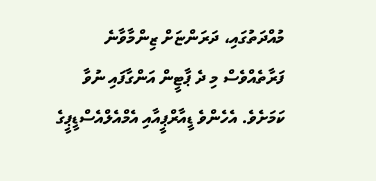މުއްދަތުގައި، ދަރަންޏަށް ޒިންމާވާނެ ފަރާތެއްވެސް މި ދެ ޕާޓީން އަންގާފައި ނުވާ ކަމަށެވެ. އެހެންވެ ޑީއާރްޕީއާއި އެމްއެލްއެސްޑީޕީގެ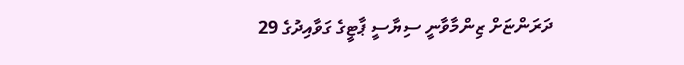ދަރަންޏަށް ޒިންމާވާނީ ސިޔާސީ ޕާޓީގެ ގަވާއިދުގެ 29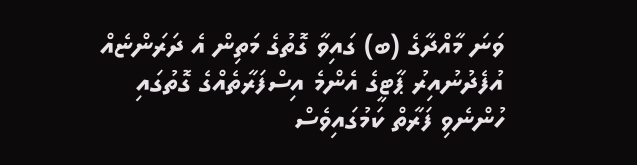ވަނަ މާއްދާގެ (ބ) ގައިވާ ގޮތުގެ މަތިން އެ ދަރަންޏެއް އުފެދުނުއިރު ޕާޓީގެ އެންމެ އިސްފަރާތެއްގެ ގޮތުގައި ހުންނެވި ފަރާތް ކަމުގައިވެސް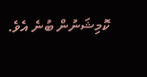ކޮމިޝަނުން ބުނެ އެވެ.